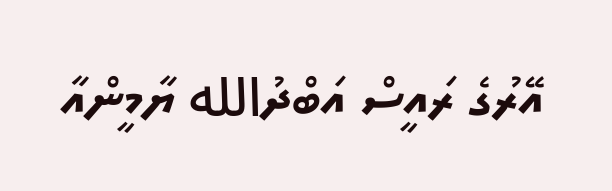އޭރުގެ ރައީސް އަބްދުالله ޔާމީންއާ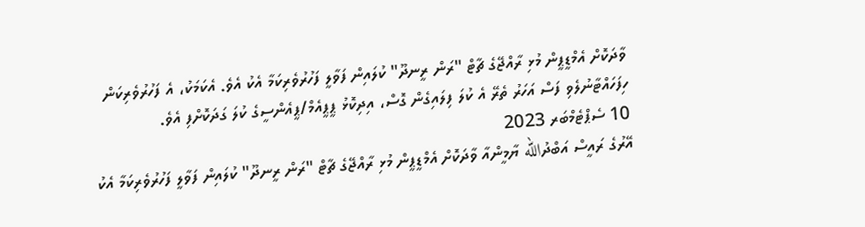ވާދަކޮށް އެމްޑީޕީން މުޅި ރާއްޖޭގެ ޗާޓް "ރަން ރީނދޫ" ކުލައިން ފަވާލީ ފަހުރުވެރިކަމާ އެކު އެވެ. އެކަމަކު، އެ ފަހުރުވެރިކަން ހިފަހައްޓާނުލެވި ފަސް އަހަރު ތެރޭ އެ ކުލަ ފިލައިގެން ގޮސް، އިދިކޮޅު ޕީޕީއެމް/ޕީއެންސީގެ ކުލަ ގަދަކޮށްފި އެވެ.
10 ސެޕްޓެމްބަރ 2023
އޭރުގެ ރައީސް އަބްދުالله ޔާމީންއާ ވާދަކޮށް އެމްޑީޕީން މުޅި ރާއްޖޭގެ ޗާޓް "ރަން ރީނދޫ" ކުލައިން ފަވާލީ ފަހުރުވެރިކަމާ އެކު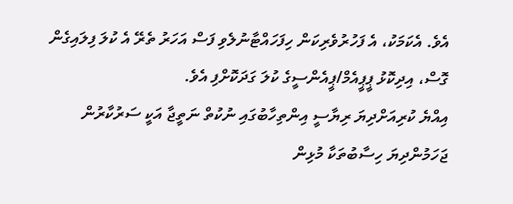އެވެ. އެކަމަކު، އެ ފަހުރުވެރިކަން ހިފަހައްޓާނުލެވި ފަސް އަހަރު ތެރޭ އެ ކުލަ ފިލައިގެން ގޮސް، އިދިކޮޅު ޕީޕީއެމް/ޕީއެންސީގެ ކުލަ ގަދަކޮށްފި އެވެ.
އިއްޔެ ކުރިއަށްދިޔަ ރިޔާސީ އިންތިހާބުގައި ނުކުތް ނަތީޖާ އަކީ ސަރުކާރުން ޖަހަމުންދިޔަ ހިސާބުތަކާ މުޅިން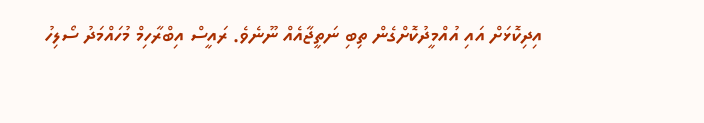އިދިކޮޅަށް އައި އުއްމީދުކޮށްގެން ތިބި ނަތީޖާއެއް ނޫނެވެ. ރައީސް އިބްރާހިމް މުހައްމަދު ސޯލިހު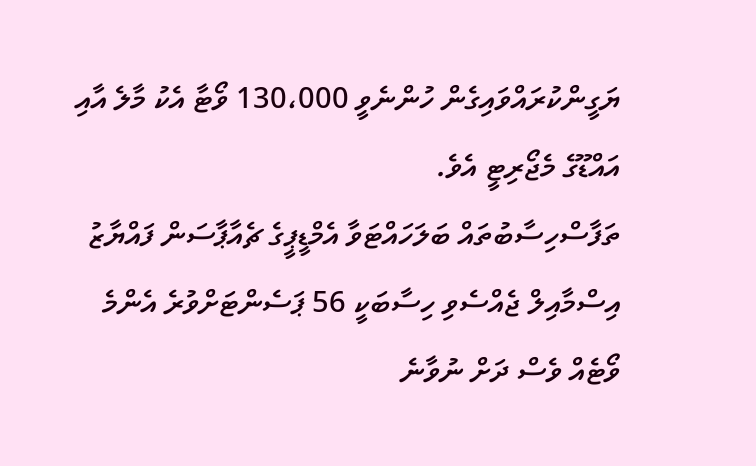ޔަގީންކުރައްވައިގެން ހުންނެވީ 130،000 ވޯޓާ އެކު މާލެ އާއި އައްޑޫގެ މެޖޯރިޓީ އެވެ.
ތަފާސްހިސާބުތައް ބަލަހައްޓަވާ އެމްޑީޕީގެ ޗެއާޕާސަން ފައްޔާޒު އިސްމާއިލް ޖެއްސެވި ހިސާބަކީ 56 ޕަސެންޓަށްވުރެ އެންމެ ވޯޓެއް ވެސް ދަށް ނުވާނެ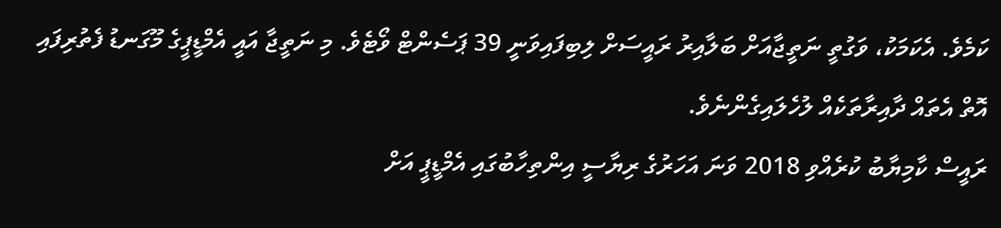ކަމެވެ. އެކަމަކު، ވަގުތީ ނަތީޖާއަށް ބަލާއިރު ރައީސަށް ލިބިފައިވަނީ 39 ޕަސެންޓް ވޯޓެވެ. މި ނަތީޖާ އައީ އެމްޑީޕީގެ މޫގަނޑު ފެތުރިފައި އޮތް އެތައް ދާއިރާތަކެއް ލުހެލައިގެންނެވެ.
ރައީސް ކާމިޔާބު ކުރެއްވި 2018 ވަނަ އަހަރުގެ ރިޔާސީ އިންތިހާބުގައި އެމްޑީޕީ އަށް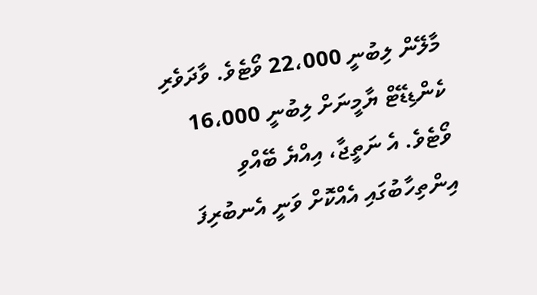މާލޭން ލިބުނީ 22،000 ވޯޓެވެ. ވާދަވެރި ކެންޑިޑޭޓް ޔާމީނަށް ލިބުނީ 16،000 ވޯޓެވެ. އެ ނަތީޖާ، އިއްޔެ ބޭއްވި އިންތިހާބުގައި އެއްކޮށް ވަނީ އެނބުރިފަ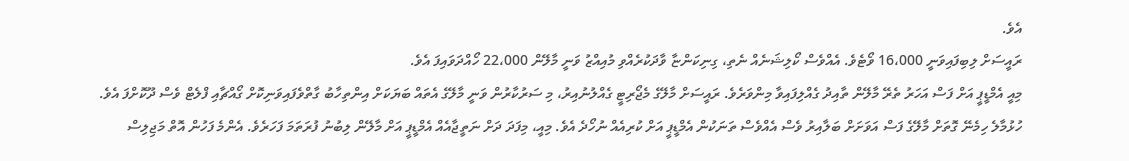އެވެ.
ރައީސަށް ލިބިފައިވަނީ 16،000 ވޯޓެވެ. އެއްވެސް ކޯލިޝަނެއް ނެތި، ގިނިކަންޏާ ވާދަކުރެއްވި މުއިއްޒު ވަނީ މާލޭން 22،000 ހޯއްދަވައިފަ އެވެ.
މިއީ އެމްޑީޕީ އަށް ފަސް އަހަރު ތެރޭ މާލޭން ތާއިދު ގެއްލިފައިވާ މިންވަރެވެ. ރައީސަށް މާލޭގެ މެޖޯރިޓީ ގެއްލުނުއިރު، މި ސަރުކާރުން ވަނީ މާލޭގެ އެތައް ބަޔަކަށް އިންތިހާބު ގާތްވެފައިވަނިކޮށް ގޯއްޗާއި ފްލެޓް ވެސް ދޫކޮށްފަ އެވެ.
ހުޅުމާލެ ހިމެނޭ ގޮތަށް މާލޭގެ ފަސް އަވަށަށް ބަލާއިރު ވެސް އެއްވެސް ތަނަކުން އެމްޑީޕީ އަށް ކުރިއެއް ނުހޯދެ އެވެ. މިއީ، މިފަދަ ދަށް ނަތީޖާއެއް އެމްޑީޕީ އަށް މާލޭން ލިބުނު ފުރަތަމަ ފަހަރެވެ. އެންމެ ފަހުން އޮތް މަޖިލިސް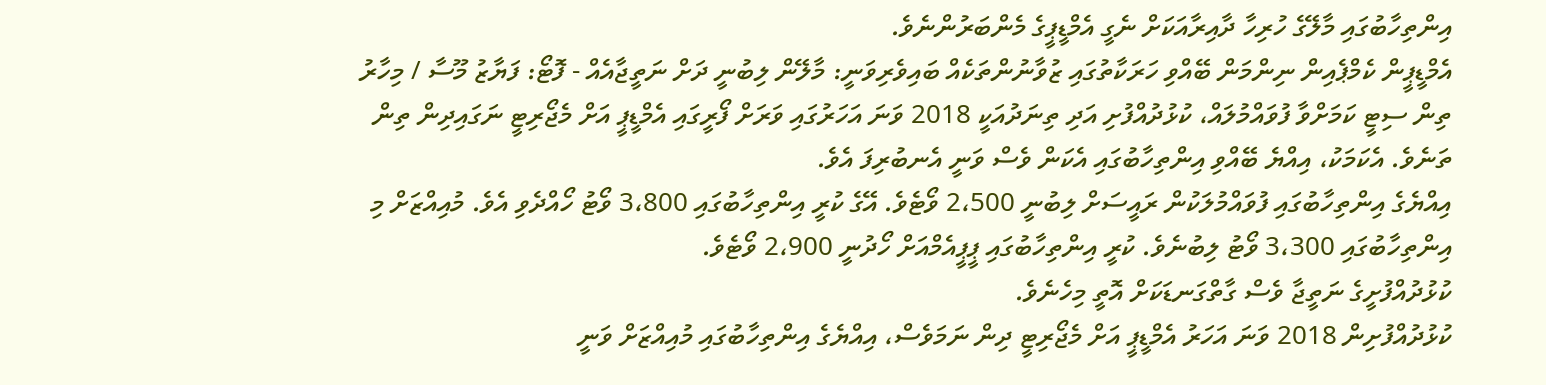އިންތިހާބުގައި މާލޭގެ ހުރިހާ ދާއިރާއަކަށް ނެގީ އެމްޑީޕީގެ މެންބަރުންނެވެ.
އެމްޑީޕީން ކެމްޕެއިން ނިންމަން ބޭއްވި ހަރަކާތުގައި ޒުވާނުންތަކެއް ބައިވެރިވަނީ: މާލޭން ލިބުނީ ދަށް ނަތީޖާއެއް - ފޮޓޯ: ފަޔާޒު މޫސާ / މިހާރު
ތިން ސިޓީ ކަމަށްވާ ފުވައްމުލައް، ކުޅުދުއްފުށި އަދި ތިނަދުއަކީ 2018 ވަނަ އަހަރުގައި ވަރަށް ފޯރީގައި އެމްޑީޕީ އަށް މެޖޯރިޓީ ނަގައިދިން ތިން ތަނެވެ. އެކަމަކު، އިއްޔެ ބޭއްވި އިންތިހާބުގައި އެކަން ވެސް ވަނީ އެނބުރިފަ އެވެ.
އިއްޔެގެ އިންތިހާބުގައި ފުވައްމުލަކުން ރައީސަށް ލިބުނީ 2،500 ވޯޓެވެ. އޭގެ ކުރީ އިންތިހާބުގައި 3،800 ވޯޓު ހޯއްދެވި އެވެ. މުއިއްޒަށް މި އިންތިހާބުގައި 3،300 ވޯޓު ލިބުނެވެ. ކުރީ އިންތިހާބުގައި ޕީޕީއެމްއަށް ހޯދުނީ 2،900 ވޯޓެވެ.
ކުޅުދުއްފުށީގެ ނަތީޖާ ވެސް ގާތްގަނޑަކަށް އޮތީ މިހެނެވެ.
ކުޅުދުއްފުށިން 2018 ވަނަ އަހަރު އެމްޑީޕީ އަށް މެޖޯރިޓީ ދިން ނަމަވެސް، އިއްޔެގެ އިންތިހާބުގައި މުއިއްޒަށް ވަނީ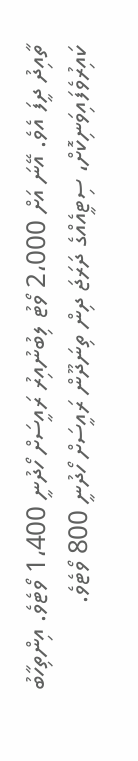ތާއިދު ދީފަ އެވެ. އޭނަ އަށް 2،000 ވޯޓު ލިބުނުއިރު ރައީސަށް ހޯދުނީ 1،400 ވޯޓެވެ. އިންތިހާބު ކައިރުވެފައިވަނިކޮށް، ސިޓީއެއްގެ ދަރަޖަ ދިން ތިނަދޫން ރައީސަށް ހޯދުނީ 800 ވޯޓެވެ.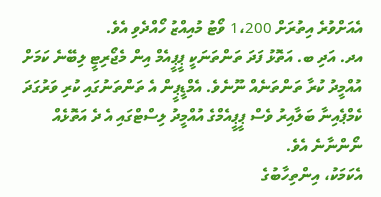އެއަށްވުރެ އިތުރަށް 1،200 ވޯޓު މުއިއްޒު ހޯއްދެވި އެވެ.
އދ. އަދި ބ. އަތޮޅު ފަދަ ތަންތަނަކީ ޕީޕީއެމް އިން މެޖޯރިޓީ ލިބޭނެ ކަމަށް އުއްމީދު ކުރާ ތަންތަނެއް ނޫނެވެ. އެމްޑީޕީން އެ ތަންތަނުގައި ކުރި ވަރުގަދަ ކެމްޕެއިނާ ބަލާއިރު ވެސް ޕީޕީއެމްގެ އުއްމީދު ލިސްޓްގައި އެ ދެ އަތޮޅެއް ނޯންނާނެ އެވެ.
އެކަމަކު، އިންތިހާބުގެ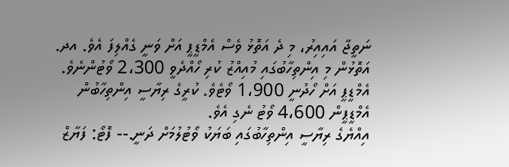ނަތީޖާ އައިއިރު، މި ދެ އަތޮޅު ވެސް އެމްޑީޕީ އަށް ވަނީ ގެއްލިފަ އެވެ. އދ. އަތޮޅުން މި އިންތިހާބުގައި މުއިއްޒު ކުރި ހޯއްދެވީ 2،300 ވޯޓުންނެވެ. އެމްޑީޕީ އަށް ހޯދުނީ 1،900 ވޯޓެވެ. ކުރީގެ ރިޔާސީ އިންތިހާބުން އެމްޑީޕީން 4،600 ވޯޓު ނެގި އެވެ.
އިއްޔެގެ ރިޔާސީ އިންތިހާބުގައި ބަޔަކު ވޯޓުލުމަށް ދަނީ.-- ފޮޓޯ: ފަޔާޒް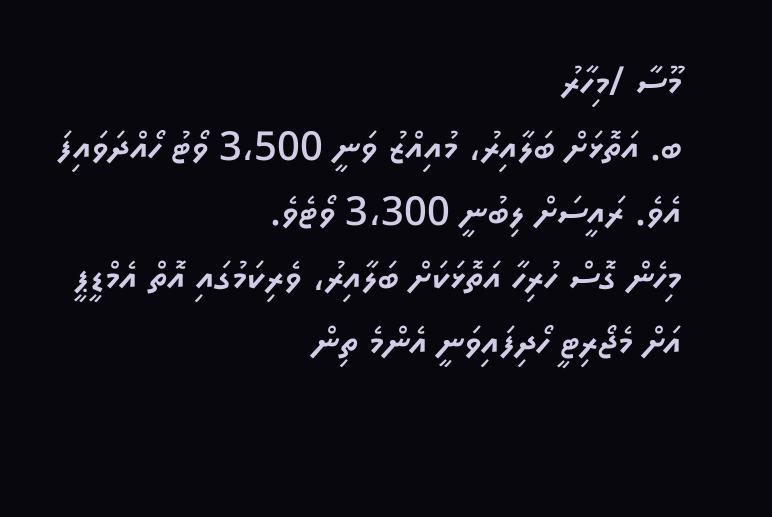މޫސާ /މިހާރު
ބ. އަތޮޅަށް ބަލާއިރު، މުއިއްޒު ވަނީ 3،500 ވޯޓު ހޯއްދަވައިފަ އެވެ. ރައީސަށް ލިބުނީ 3،300 ވޯޓެވެ.
މިހެން ގޮސް ހުރިހާ އަތޮޅަކަށް ބަލާއިރު، ވެރިކަމުގައި އޮތް އެމްޑީޕީ އަށް މެޖޯރިޓީ ހޯދިފައިވަނީ އެންމެ ތިން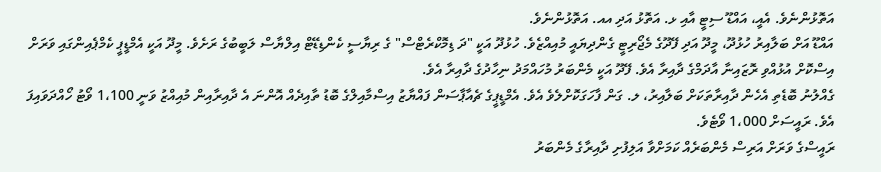އަތޮޅުންނެވެ. އެއީ، އައްޑޫ ސިޓީ އާއި ޅ. އަތޮޅު އަދި އއ. އަތޮޅުންނެވެ.
އައްޑޫ އަށް ބަލާއިރު ހުޅުދޫ، މީދޫ އަދި ފޭދޫގެ މެޖޯރިޓީ ގެންދިޔައީ މުއިއްޒެވެ. ހުޅުދޫ އަކީ "ދަ ޑިމޮކްރެޓްސް" ގެ ރިޔާސީ ކެންޑިޑޭޓް އިލްޔާސް ލަބީބުގެ ރަށެވެ. މީދޫ އަކީ އެމްޑީޕީ ކެމްޕެއިންގައި ވަރަށް އިސްކޮށް އުޅުއްވި ރޮޒައިނާ އާދަމްގެ ދާއިރާ އެވެ. ފޭދޫ އަކީ މެންބަރު މުހައްމަދު ނިހާދުގެ ދާއިރާ އެވެ.
ގެއްލުނު ބޮޑެތި އެހެން ދާއިރާތަކަށް ބަލާއިރު، ލ. ގަން ފާހަގަކޮށްލެވެ އެވެ. އެމްޑީޕީގެ ޗެއާޕާސަން ފައްޔާޒު އިސްމާއިލްގެ ބޮޑު ތާއިދެއް އޮންނަ އެ ދާއިރާއިން މުއިއްޒު ވަނީ 1،100 ވޯޓު ހޯއްދަވައިފަ އެވެ. ރައީސަށް 1،000 ވޯޓެވެ.
ރައީސްގެ ވަރަށް އަރިސް މެންބަރެއް ކަމަށްވާ އަލިފުށި ދާއިރާގެ މެންބަރު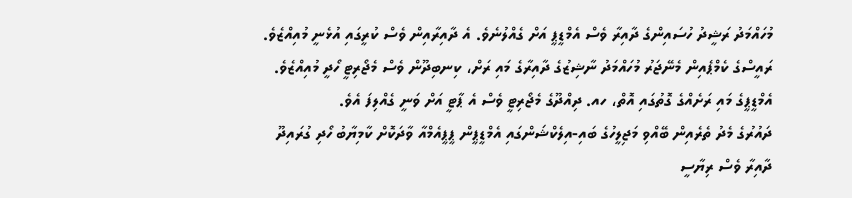މުހައްމަދު ރަޝީދު ހުސައިންގެ ދާއިރާ ވެސް އެމްޑީޕީ އަށް ގެއްލުނެވެ. އެ ދާއިރާއިން ވެސް ކުރީގައި އުޅެނީ މުއިއްޒެވެ. ރައީސްގެ ކެމްޕެއިން މެނޭޖަރު މުހައްމަދު ނާޝިޒުގެ ދާއިރާގެ މައި ރަށް، ކިނބިދޫން ވެސް މެޖޯރިޓީ ހޯދީ މުއިއްޒެވެ.
އެމްޑީޕީގެ މައި ރަށެއްގެ ގޮތުގައި އޮތް، ހއ. ދިއްދޫގެ މެޖޯރިޓީ ވެސް އެ ޕާޓީ އަށް ވަނީ ގެއްލިފަ އެވެ.
ދައުރުގެ މެދު ތެރެއިން ބޭއްވި މަޖިލީހުގެ ބައި-އިލެކްޝަންގައި އެމްޑީޕީން ޕީޕީއެމްއާ ވާދަކޮށް ކާމިޔާބު ހޯދި ގުރައިދޫ ދާއިރާ ވެސް ރިޔާސީ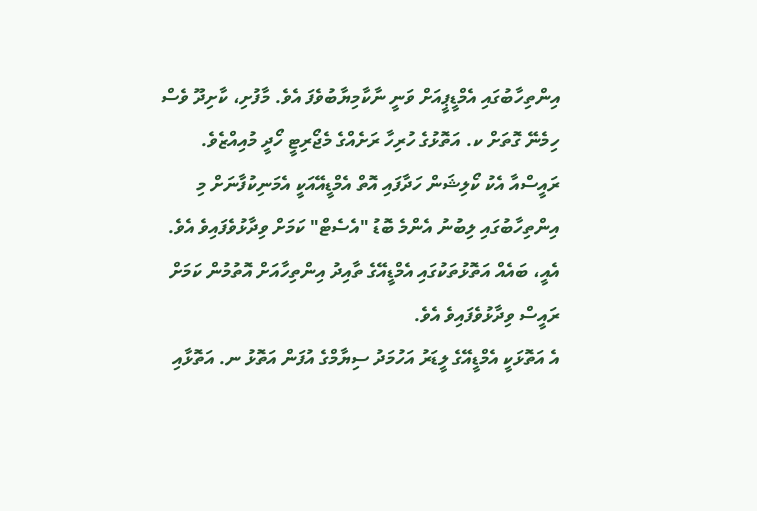އިންތިހާބުގައި އެމްޑީޕީއަށް ވަނީ ނާކާމިޔާބުވެފަ އެވެ. މާފުށި، ކާށިދޫ ވެސް ހިމެނޭ ގޮތަށް ކ. އަތޮޅުގެ ހުރިހާ ރަށެއްގެ މެޖޯރިޓީ ހޯދީ މުއިއްޒެވެ.
ރައީސްއާ އެކު ކޯލިޝަން ހަދާފައި އޮތް އެމްޑީއޭއަކީ އެމަނިކުފާނަށް މި އިންތިހާބުގައި ލިބުނު އެންމެ ބޮޑު "އެސެޓް" ކަމަށް ވިދާޅުވެފައިވެ އެވެ. އެއީ، ބައެއް އަތޮޅުތަކުގައި އެމްޑީއޭގެ ތާއިދު އިންތިހާއަށް އޮތުމުން ކަމަށް ރައީސް ވިދާޅުވެފައިވެ އެވެ.
އެ އަތޮޅަކީ އެމްޑީއޭގެ ލީޑަރު އަހުމަދު ސިޔާމްގެ އުފަން އަތޮޅު ނ. އަތޮޅާއި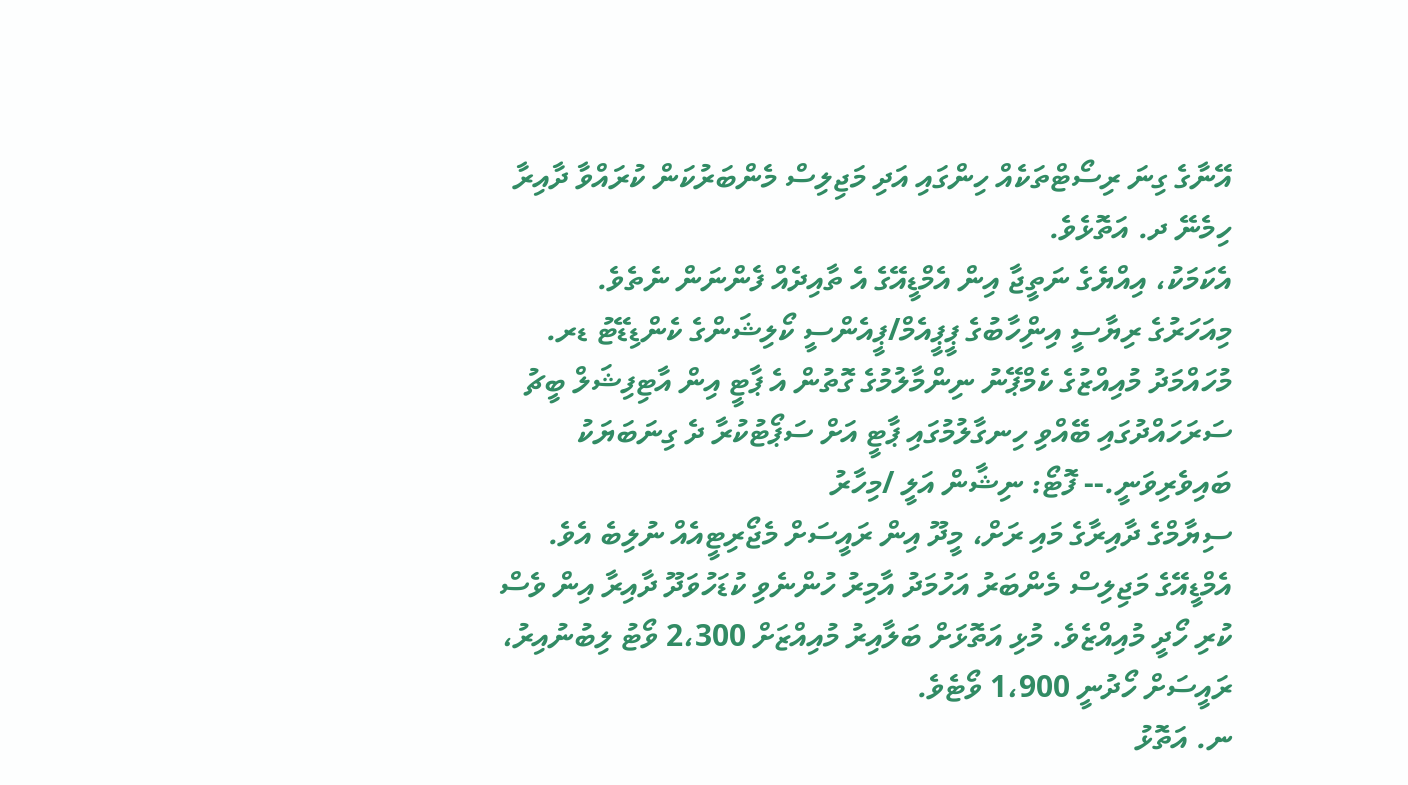އޭނާގެ ގިނަ ރިސޯޓްތަކެއް ހިންގައި އަދި މަޖިލިސް މެންބަރުކަން ކުރައްވާ ދާއިރާ ހިމެނޭ ދ. އަތޮޅެވެ.
އެކަމަކު، އިއްޔެގެ ނަތީޖާ އިން އެމްޑީއޭގެ އެ ތާއިދެއް ފެންނަން ނެތެވެ.
މިއަހަރުގެ ރިޔާސީ އިންިހާބުގެ ޕީޕީއެމް/ޕީއެންސީ ކޯލިޝަންގެ ކެންޑިޑޭޓު ޑރ. މުހައްމަދު މުއިއްޒުގެ ކެމްޕޭނު ނިންމާލުމުގެ ގޮތުން އެ ޕާޓީ އިން އާޓިފިޝަލް ބީޗު ސަރަހައްދުގައި ބޭއްވި ހިނގާލުމުގައި ޕާޓީ އަށް ސަޕޯޓުކުރާ ދެ ގިނަބަޔަކު ބައިވެރިވަނީ.-- ފޮޓޯ: ނިޝާން އަލީ /މިހާރު
ސިޔާމްގެ ދާއިރާގެ މައި ރަށް، މީދޫ އިން ރައީސަށް މެޖޯރިޓީއެއް ނުލިބެ އެވެ. އެމްޑީއޭގެ މަޖިލިސް މެންބަރު އަހުމަދު އާމިރު ހުންނެވި ކުޑަހުވަދޫ ދާއިރާ އިން ވެސް ކުރި ހޯދީ މުއިއްޒެވެ. މުޅި އަތޮޅަށް ބަލާއިރު މުއިއްޒަށް 2،300 ވޯޓު ލިބުނުއިރު، ރައީސަށް ހޯދުނީ 1،900 ވޯޓެވެ.
ނ. އަތޮޅު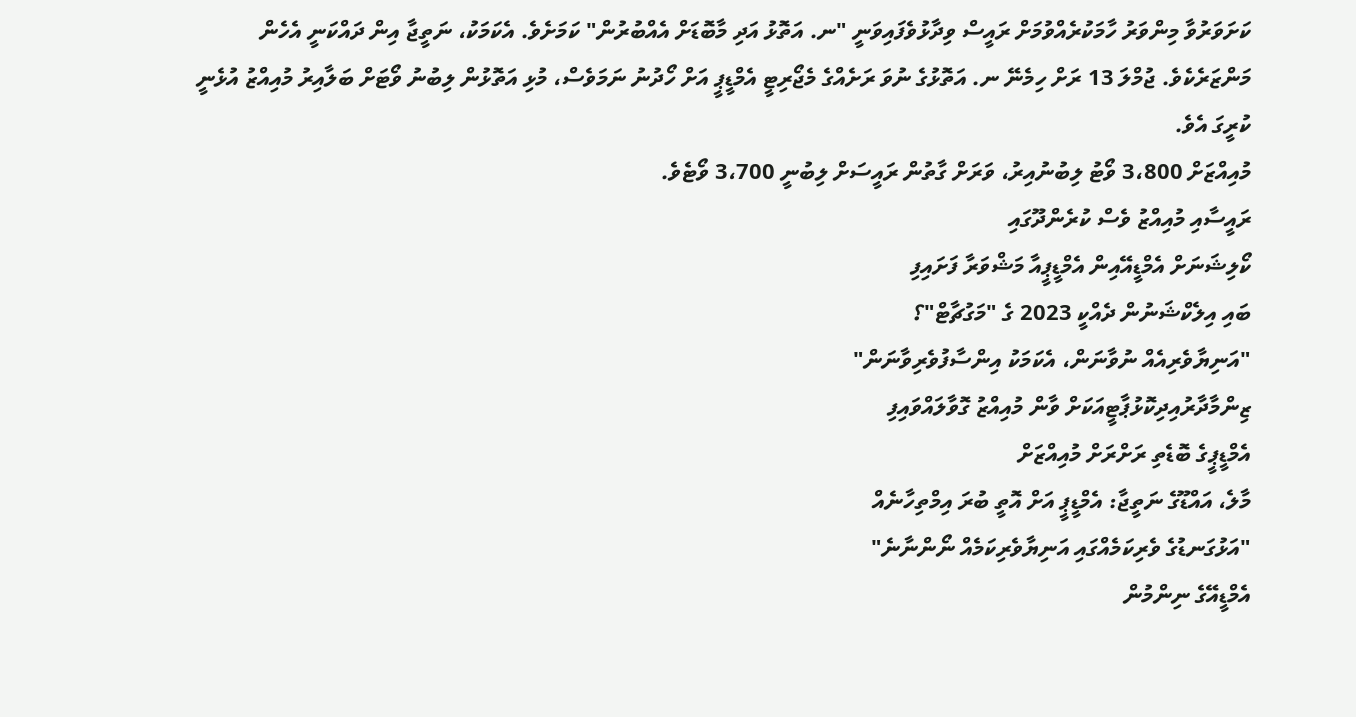ކަށަވަރުވާ މިންވަރު ހާމަކުރެއްވުމަށް ރައީސް ވިދާޅުވެފައިވަނީ "ނ. އަތޮޅު އަދި މާބޮޑަށް އެއްބުރުން" ކަމަށެވެ. އެކަމަކު، ނަތީޖާ އިން ދައްކަނީ އެހެން މަންޒަރެކެވެ. ޖުމްލަ 13 ރަށް ހިމެނޭ ނ. އަތޮޅުގެ ނުވަ ރަށެއްގެ މެޖޯރިޓީ އެމްޑީޕީ އަށް ހޯދުނު ނަމަވެސް، މުޅި އަތޮޅުން ލިބުނު ވޯޓަށް ބަލާއިރު މުއިއްޒު އުޅެނީ ކުރީގަ އެވެ.
މުއިއްޒަށް 3،800 ވޯޓު ލިބުނުއިރު، ވަރަށް ގާތުން ރައީސަށް ލިބުނީ 3،700 ވޯޓެވެ.
ރައީސާއި މުއިއްޒު ވެސް ކުރެންދޫގައި
ކޯލިޝަނަށް އެމްޑީއޭއިން އެމްޑީޕީއާ މަޝްވަރާ ފަށައިފި
ބައި އިލެކްޝަނުން ދެއްކީ 2023 ގެ "މަގުޗާޓް"؟
"އަނިޔާވެރިއެއް ނުވާނަން، އެކަމަކު އިންސާފުވެރިވާނަން"
ޒިންމާދާރުއިދިކޮޅުޕާޓީއަކަށް ވާން މުއިއްޒު ގޮވާލައްވައިފި
އެމްޑީޕީގެ ބޮޑެތި ރަށްރަށް މުއިއްޒަށް
މާލެ، އައްޑޫގެ ނަތީޖާ: އެމްޑީޕީ އަށް އޮތީ ބުރަ އިމްތިހާނެއް
"އަޅުގަނޑުގެ ވެރިކަމެއްގައި އަނިޔާވެރިކަމެއް ނޯންނާނެ"
އެމްޑީއޭގެ ނިންމުން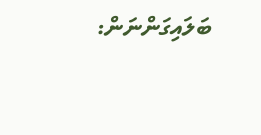ބަލައިގަންނަން: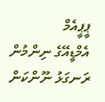ޕީޕީއެމް
އެމްޑީއޭގެ ނިންމުން ރަނގަޅު ނޫންކަން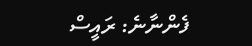ފެންނާނެ: ރައީސް